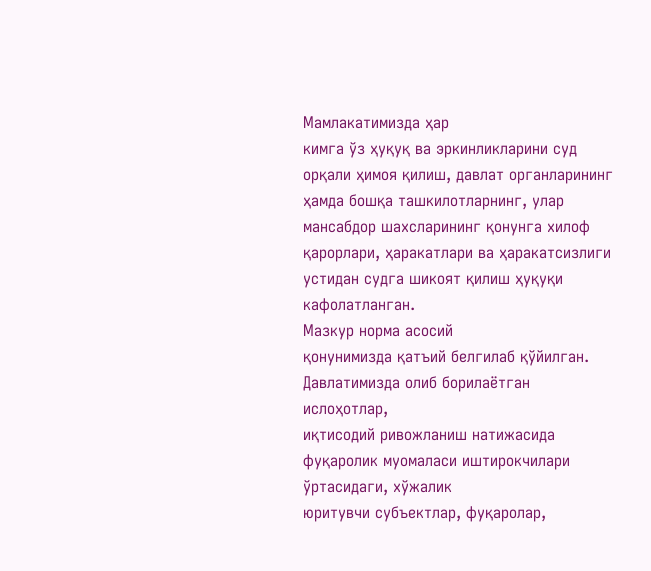Мамлакатимизда ҳар
кимга ўз ҳуқуқ ва эркинликларини суд орқали ҳимоя қилиш, давлат органларининг
ҳамда бошқа ташкилотларнинг, улар мансабдор шахсларининг қонунга хилоф
қарорлари, ҳаракатлари ва ҳаракатсизлиги устидан судга шикоят қилиш ҳуқуқи
кафолатланган.
Мазкур норма асосий
қонунимизда қатъий белгилаб қўйилган. Давлатимизда олиб борилаётган ислоҳотлар,
иқтисодий ривожланиш натижасида фуқаролик муомаласи иштирокчилари ўртасидаги, хўжалик
юритувчи субъектлар, фуқаролар,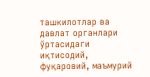ташкилотлар ва давлат органлари ўртасидаги
иқтисодий, фуқаровий, маъмурий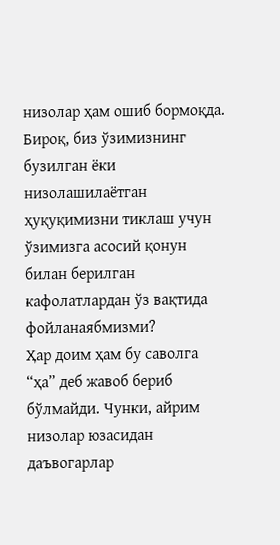низолар ҳам ошиб бормоқда.
Бироқ, биз ўзимизнинг бузилган ёки
низолашилаётган ҳуқуқимизни тиклаш учун ўзимизга асосий қонун билан берилган
кафолатлардан ўз вақтида фойланаябмизми?
Ҳар доим ҳам бу саволга
“ҳа” деб жавоб бериб бўлмайди. Чунки, айрим низолар юзасидан даъвогарлар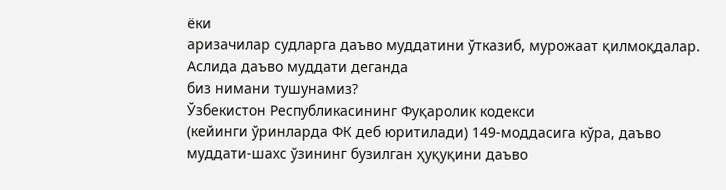ёки
аризачилар судларга даъво муддатини ўтказиб, мурожаат қилмоқдалар.
Аслида даъво муддати деганда
биз нимани тушунамиз?
Ўзбекистон Республикасининг Фуқаролик кодекси
(кейинги ўринларда ФК деб юритилади) 149-моддасига кўра, даъво
муддати-шахс ўзининг бузилган ҳуқуқини даъво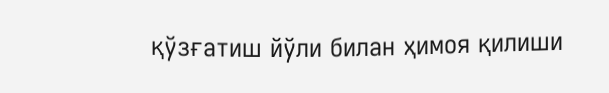қўзғатиш йўли билан ҳимоя қилиши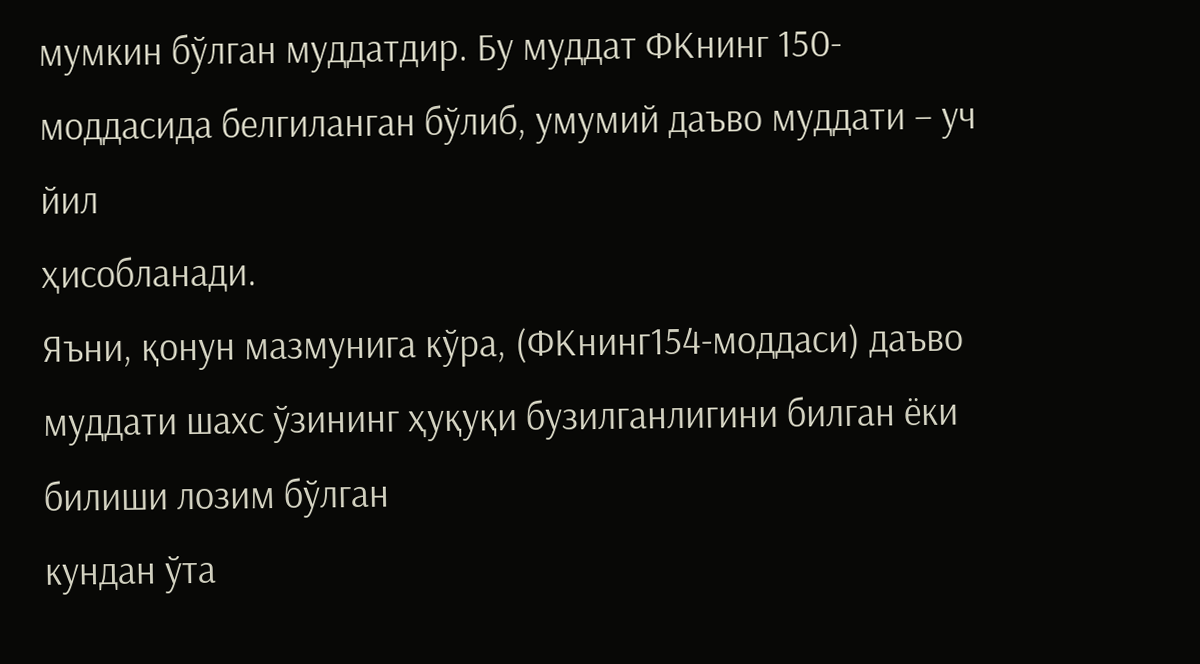мумкин бўлган муддатдир. Бу муддат ФКнинг 150-моддасида белгиланган бўлиб, умумий даъво муддати – уч йил
ҳисобланади.
Яъни, қонун мазмунига кўра, (ФКнинг154-моддаси) даъво
муддати шахс ўзининг ҳуқуқи бузилганлигини билган ёки билиши лозим бўлган
кундан ўта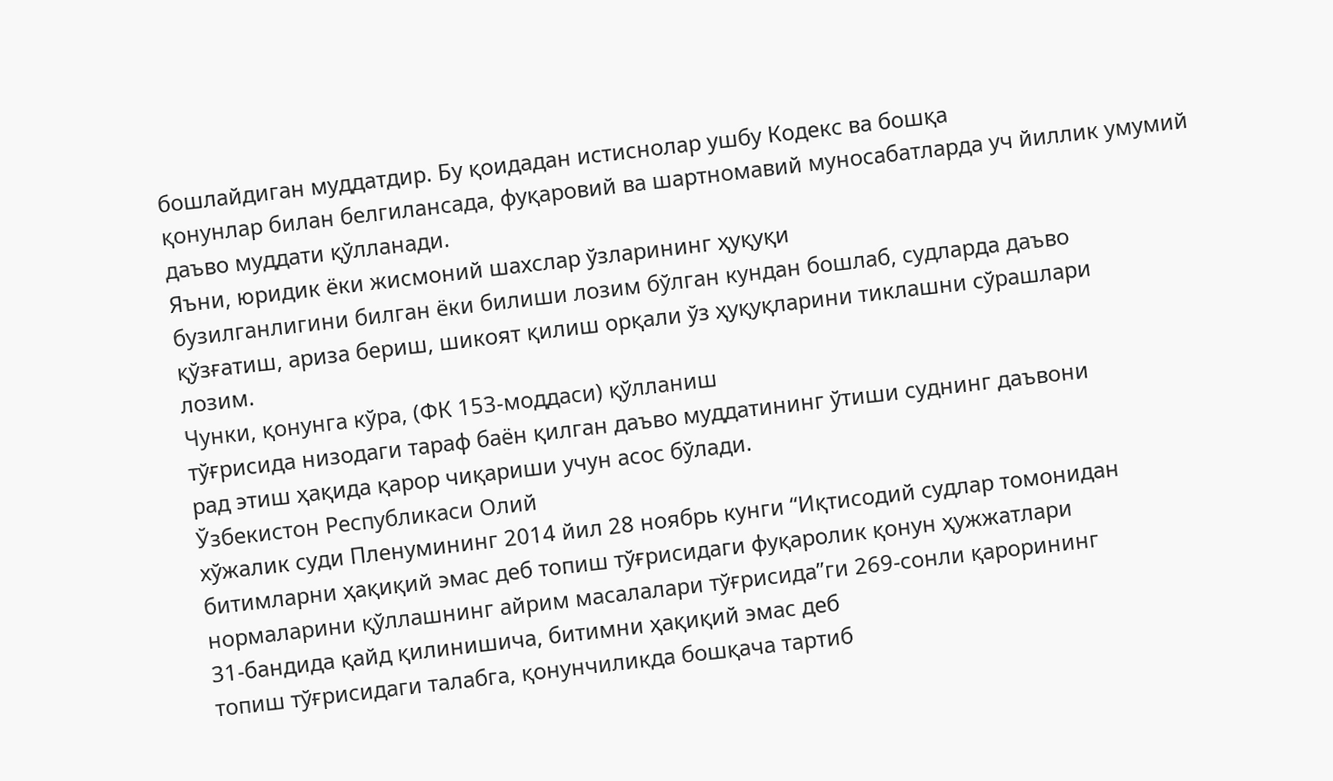бошлайдиган муддатдир. Бу қоидадан истиснолар ушбу Кодекс ва бошқа
қонунлар билан белгилансада, фуқаровий ва шартномавий муносабатларда уч йиллик умумий
даъво муддати қўлланади.
Яъни, юридик ёки жисмоний шахслар ўзларининг ҳуқуқи
бузилганлигини билган ёки билиши лозим бўлган кундан бошлаб, судларда даъво
қўзғатиш, ариза бериш, шикоят қилиш орқали ўз ҳуқуқларини тиклашни сўрашлари
лозим.
Чунки, қонунга кўра, (ФК 153-моддаси) қўлланиш
тўғрисида низодаги тараф баён қилган даъво муддатининг ўтиши суднинг даъвони
рад этиш ҳақида қарор чиқариши учун асос бўлади.
Ўзбекистон Республикаси Олий
хўжалик суди Пленумининг 2014 йил 28 ноябрь кунги “Иқтисодий судлар томонидан
битимларни ҳақиқий эмас деб топиш тўғрисидаги фуқаролик қонун ҳужжатлари
нормаларини қўллашнинг айрим масалалари тўғрисида”ги 269-сонли қарорининг
31-бандида қайд қилинишича, битимни ҳақиқий эмас деб
топиш тўғрисидаги талабга, қонунчиликда бошқача тартиб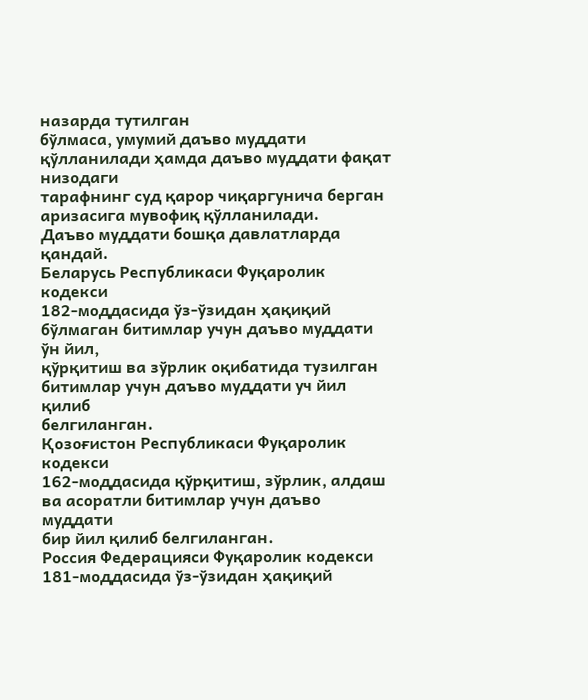назарда тутилган
бўлмаса, умумий даъво муддати қўлланилади ҳамда даъво муддати фақат низодаги
тарафнинг суд қарор чиқаргунича берган аризасига мувофиқ қўлланилади.
Даъво муддати бошқа давлатларда қандай.
Беларусь Республикаси Фуқаролик кодекси
182-моддасида ўз-ўзидан ҳақиқий бўлмаган битимлар учун даъво муддати ўн йил,
қўрқитиш ва зўрлик оқибатида тузилган битимлар учун даъво муддати уч йил қилиб
белгиланган.
Қозоғистон Республикаси Фуқаролик кодекси
162-моддасида қўрқитиш, зўрлик, алдаш ва асоратли битимлар учун даъво муддати
бир йил қилиб белгиланган.
Россия Федерацияси Фуқаролик кодекси 181-моддасида ўз-ўзидан ҳақиқий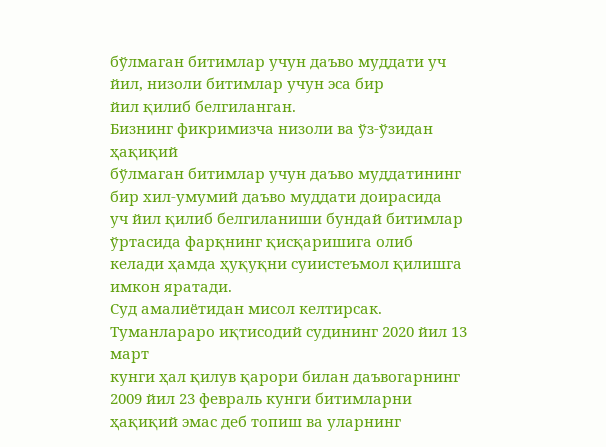бўлмаган битимлар учун даъво муддати уч йил, низоли битимлар учун эса бир
йил қилиб белгиланган.
Бизнинг фикримизча низоли ва ўз-ўзидан ҳақиқий
бўлмаган битимлар учун даъво муддатининг бир хил-умумий даъво муддати доирасида
уч йил қилиб белгиланиши бундай битимлар ўртасида фарқнинг қисқаришига олиб
келади ҳамда ҳуқуқни суиистеъмол қилишга имкон яратади.
Суд амалиётидан мисол келтирсак.
Туманлараро иқтисодий судининг 2020 йил 13 март
кунги ҳал қилув қарори билан даъвогарнинг 2009 йил 23 февраль кунги битимларни
ҳақиқий эмас деб топиш ва уларнинг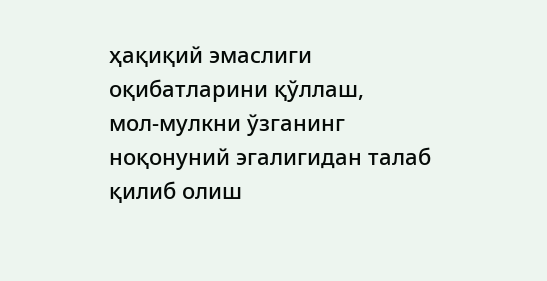ҳақиқий эмаслиги оқибатларини қўллаш,
мол-мулкни ўзганинг ноқонуний эгалигидан талаб қилиб олиш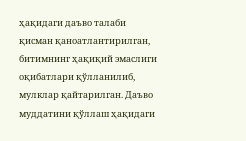ҳақидаги даъво талаби
қисман қаноатлантирилган, битимнинг ҳақиқий эмаслиги оқибатлари қўлланилиб,
мулклар қайтарилган. Даъво муддатини қўллаш ҳақидаги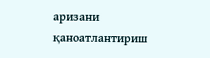аризани қаноатлантириш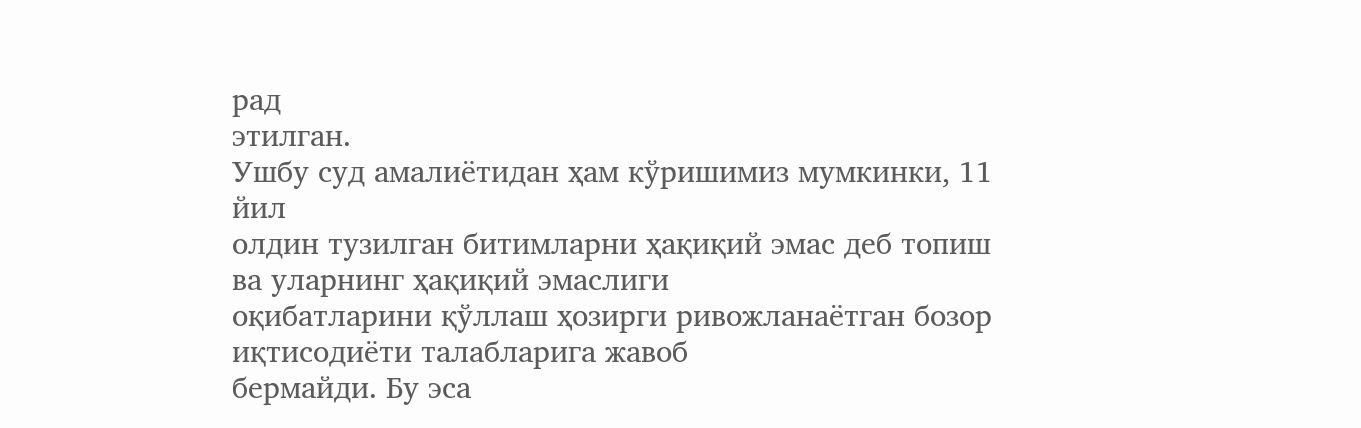рад
этилган.
Ушбу суд амалиётидан ҳам кўришимиз мумкинки, 11 йил
олдин тузилган битимларни ҳақиқий эмас деб топиш ва уларнинг ҳақиқий эмаслиги
оқибатларини қўллаш ҳозирги ривожланаётган бозор иқтисодиёти талабларига жавоб
бермайди. Бу эса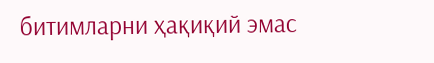битимларни ҳақиқий эмас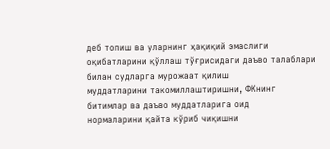деб топиш ва уларнинг ҳақиқий эмаслиги
оқибатларини қўллаш тўғрисидаги даъво талаблари билан судларга мурожаат қилиш
муддатларини такомиллаштиришни, ФКнинг битимлар ва даъво муддатларига оид
нормаларини қайта кўриб чиқишни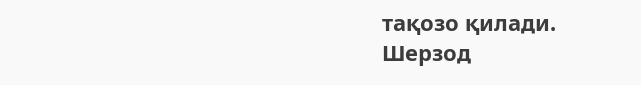тақозо қилади.
Шерзод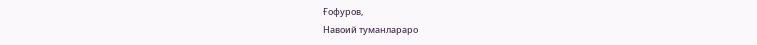Ғофуров,
Навоий туманлараро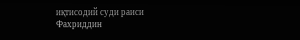иқтисодий суди раиси
Фахриддин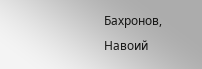Бахронов,
Навоий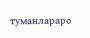туманлараро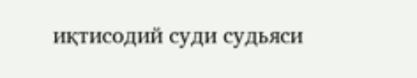иқтисодий суди судьяси